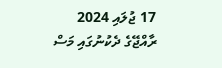17 ޖުލައި 2024
ރާއްޖޭގެ ދެކުނުގައި މަސް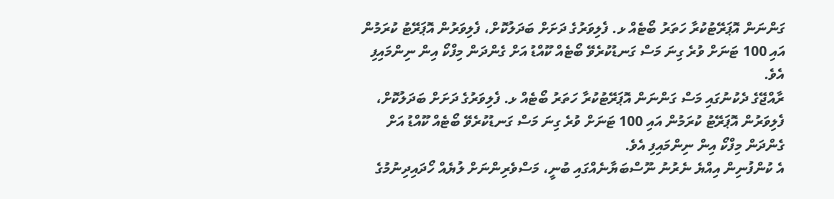ގަންނަން އޮޕަރޭޓުކުރާ ހަތަރު ބޯޓެއް ޅ. ފެލިވަރުގެ ދަށަށް ބަދަލުކޮށް، ފެލިވަރުން އޮޕަރޭޓު ކުރަމުން އައި 100 ޓަނަށް ވުރެ ގިނަ މަސް ގަނޑުކުރެވޭ ބޯޓެއް ކޫއްޑު އަށް ގެންދަން މިފްކޯ އިން ނިންމައިފި އެވެ.
ރާއްޖޭގެ ދެކުނުގައި މަސް ގަންނަން އޮޕަރޭޓުކުރާ ހަތަރު ބޯޓެއް ޅ. ފެލިވަރުގެ ދަށަށް ބަދަލުކޮށް، ފެލިވަރުން އޮޕަރޭޓު ކުރަމުން އައި 100 ޓަނަށް ވުރެ ގިނަ މަސް ގަނޑުކުރެވޭ ބޯޓެއް ކޫއްޑު އަށް ގެންދަން މިފްކޯ އިން ނިންމައިފި އެވެ.
އެ ކުންފުނިން އިއްޔެ ނެރުނު ނޫސްބަޔާނެއްގައި ބުނީ، މަސްވެރިންނަށް ލުޔެއް ހޯދައިދިނުމުގެ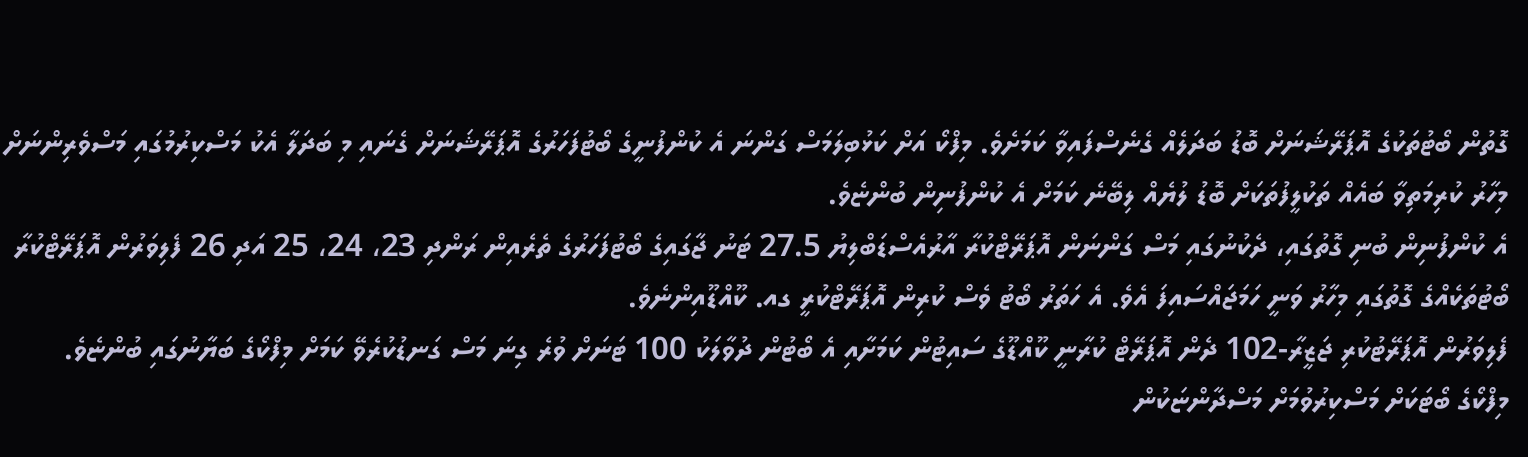ގޮތުން ބޯޓުތަކުގެ އޮޕަރޭޝަނަށް ބޮޑު ބަދަލެއް ގެނެސްފައިވާ ކަމަށެވެ. މިފްކޯ އަށް ކަޅުބިލަމަސް ގަންނަ އެ ކުންފުނީގެ ބޯޓުފަހަރުގެ އޮޕަރޭޝަނަށް ގެނައި މި ބަދަލާ އެކު މަސްކިރުމުގައި މަސްވެރިންނަށް މިހާރު ކުރިމަތިވާ ބައެއް ތަކުލީފުތަކަށް ބޮޑު ލުޔެއް ލިބޭނެ ކަމަށް އެ ކުންފުނިން ބުންޏެވެ.
އެ ކުންފުނިން ބުނި ގޮތުގައި، ދެކުނުގައި މަސް ގަންނަން އޮޕަރޭޓްކުރާ އާރުއެސްޑަބްލިޔު 27.5 ޓަނު ޖާގައިގެ ބޯޓުފަހަރުގެ ތެރެއިން ރަންދި 23، 24، 25 އަދި 26 ފެލިވަރުން އޮޕަރޭޓްކުރާ ބޯޓުތަކެއްގެ ގޮތުގައި މިހާރު ވަނީ ހަމަޖައްސައިފަ އެވެ. އެ ހަތަރު ބޯޓު ވެސް ކުރިން އޮޕަރޭޓްކުރީ ގއ. ކޫއްޑޫއިންނެވެ.
ފެލިވަރުން އޮޕަރޭޓުކުރި ޖަޒީރާ-102 ދެން އޮޕަރޭޓް ކުރާނީ ކޫއްޑޫގެ ސައިޓުން ކަމަށާއި އެ ބޯޓުން ދުވާލަކު 100 ޓަނަށް ވުރެ ގިނަ މަސް ގަނޑުކުރެވޭ ކަމަށް މިފްކޯގެ ބަޔާނުގައި ބުންޏެވެ.
މިފްކޯގެ ބޯޓަކަށް މަސްކިރުވުމަށް މަސްދާންޏަކުން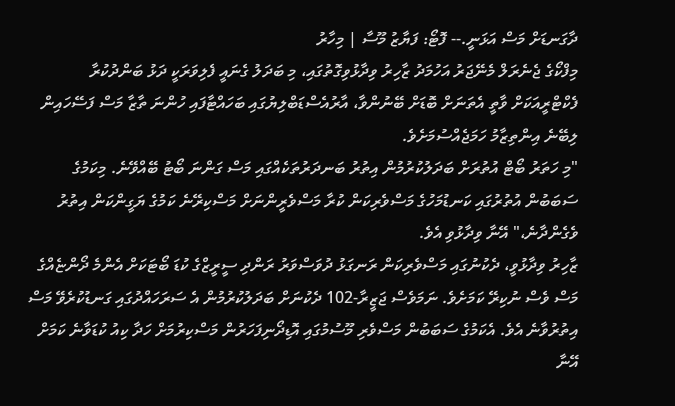ދާގަނޑަށް މަސް އަޅަނީ.-- ފޮޓޯ: ފަޔާޒު މޫސާ | މިހާރު
މިފްކޯގެ ޖެނެރަލް މެނޭޖަރު އަހުމަދު ޒާހިރު ވިދާޅުވިގޮތުގައި، މި ބަދަލު ގެނައީ ފެލިވަރަކީ ދަޅު ބަންދުކުރާ ފެކްޓްރީއަކަށް ވާތީ އެތަނަށް ބޮޑަށް ބޭނުންވާ، އާރުއެސްޑަބްލިޔުގައި ބަހައްޓާފައި ހުންނަ ތާޒާ މަސް ފަސޭހައިން ލިބޭނެ އިންތިޒާމު ހަމަޖެއްސުމަށެވެ.
"މި ހަތަރު ބޯޓް އުތުރަށް ބަދަލުކުރުމުން އިތުރު ބަނދަރުތަކެއްގައި މަސް ގަންނަ ބޯޓު ބޭއްވޭނެ. މިކަމުގެ ސަބަބުން އުތުރުގައި ކަނޑުމަހުގެ މަސްވެރިކަން ކުރާ މަސްވެރީންނަށް މަސްކިރޭނެ ކަމުގެ ޔަގީންކަން އިތުރު ވެގެންދާނެ،" އޭނާ ވިދާޅުވި އެވެ.
ޒާހިރު ވިދާޅުވީ، ދެކުނުގައި މަސްވެރިކަން ރަނގަޅު ދުވަސްވަރު ރަންދި ސީރީޒްގެ ކުޑަ ބޯޓަކަށް އެންމެ ދޯންޏެއްގެ މަސް ވެސް ނުކިރޭ ކަމަށެވެ. ނަމަވެސް ޖަޒީރާ-102 ދެކުނަށް ބަދަލުކުރުމުން އެ ސަރަހައްދުގައި ގަނޑުކުރެވޭ މަސް އިތުރުވާނެ އެވެ. އެކަމުގެ ސަބަބުން މަސްވެރި މޫސުމުގައި އޮޑިދޯނިފަހަރުން މަސްކިރުމަށް ހަދާ ކިއު ކުޑަވާނެ ކަމަށް އޭނާ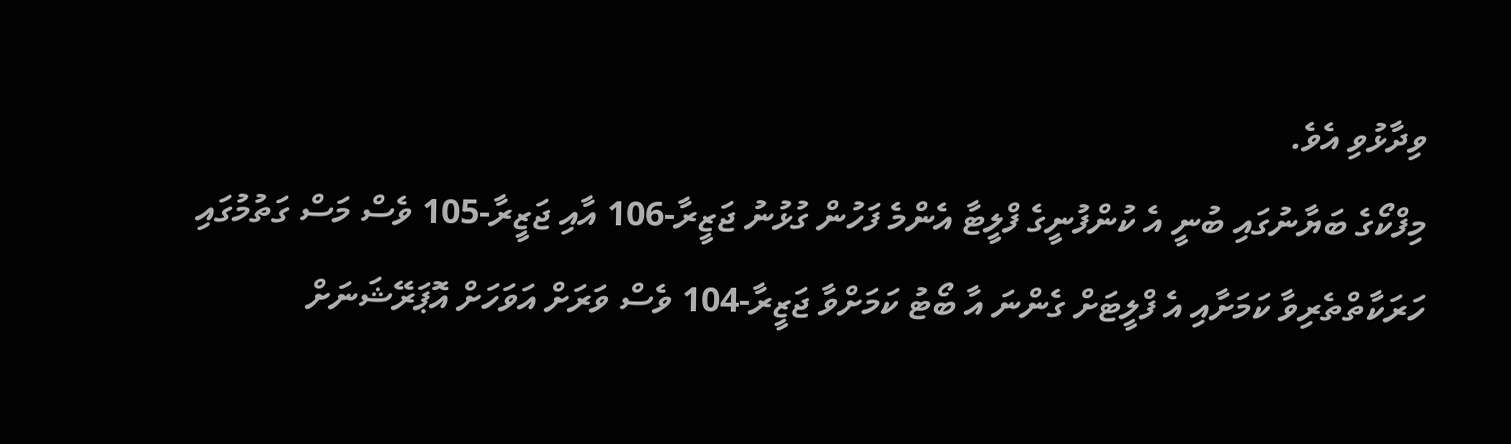ވިދާޅުވި އެވެ.
މިފްކޯގެ ބަޔާނުގައި ބުނީ އެ ކުންފުނީގެ ފްލީޓާ އެންމެ ފަހުން ގުޅުނު ޖަޒީރާ-106 އާއި ޖަޒީރާ-105 ވެސް މަސް ގަތުމުގައި ހަރަކާތްތެރިވާ ކަމަށާއި އެ ފްލީޓަށް ގެންނަ އާ ބޯޓު ކަމަށްވާ ޖަޒީރާ-104 ވެސް ވަރަށް އަވަހަށް އޮޕަރޭޝަނަށް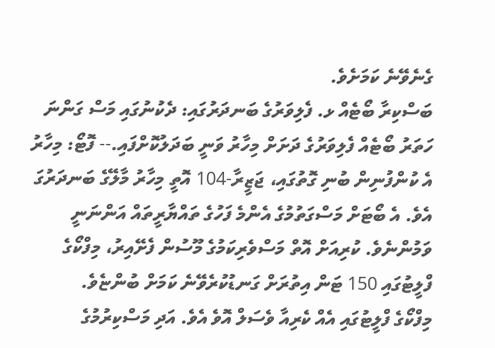ގެނެވޭނެ ކަމަށެވެ.
ބަސްކިރާ ބޯޓެއް ޅ. ފެލިވަރުގެ ބަނދަރުގައި: ދެކުނުގައި މަސް ގަންނަ ހަތަރު ބޯޓެއް ފެލިވަރުގެ ދަށަށް މިހާރު ވަނީ ބަދަލުކޮށްފައި.-- ފޮޓޯ: މިހާރު
އެ ކުންފުނިން ބުނި ގޮތުގައި، ޖަޒީރާ-104 އޮތީ މިހާރު މާލޭގެ ބަނދަރުގަ އެވެ. އެ ބޯޓަށް މަސްގަތުމުގެ އެންމެ ފަހުގެ ތައްޔާރީތައް އަންނަނީ ވަމުންނެވެ. ކުރިއަށް އޮތް މަސްވެރިކަމުގެ މޫސުން ފެށޭއިރު، މިފްކޯގެ ފްލީޓުގައި 150 ޓަން އިތުރަށް ގަނޑުކުރެވޭނެ ކަމަށް ބުންޏެވެ.
މިފްކޯގެ ފްލީޓުގައި އެއް ކެރިއާ ވެސަލް އޮވެ އެވެ. އަދި މަސްކިރުމުގެ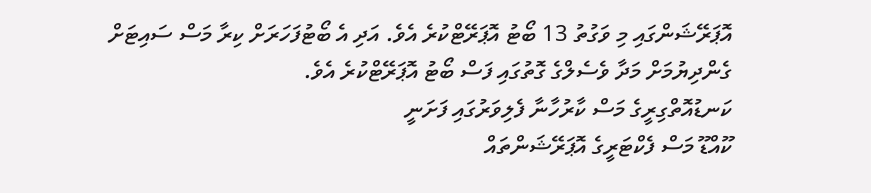އޮޕަރޭޝަންގައި މި ވަގުތު 13 ބޯޓު އޮޕަރޭޓްކުރެ އެވެ. އަދި އެ ބޯޓުފަހަރަށް ކިރާ މަސް ސައިޓަށް ގެންދިޔުމަށް މަދާ ވެސެލްގެ ގޮތުގައި ފަސް ބޯޓު އޮޕަރޭޓްކުރެ އެވެ.
ކަނޑުއޮތްގިރީގެ މަސް ކާރުހާނާ ފެލިވަރުގައި ފަށަނީ
ކޫއްޑޫ މަސް ފެކްޓަރީގެ އޮޕަރޭޝަންތައް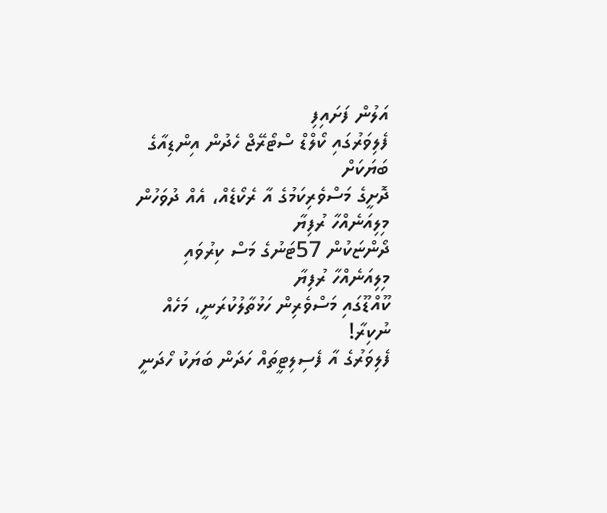އަލުން ފަށައިފި
ފެލިވަރުގައި ކޯލްޑް ސްޓޯރޭޖް ހެދުން އިންޑިއާގެ ބަޔަކަށް
ދޮށީގެ މަސްވެރިކަމުގެ އާ ރެކޯޑެއް، އެއް ދުވަހުން މިލިއަނެއްހާ ރުފިޔާ
ދޯންޏަކުން 57ޓަނުގެ މަސް ކިރުވައި މިލިއަނެއްހާ ރުފިޔާ
ކޫއްޑޫގައި މަސްވެރިން ހަޅުތާލުކުރަނީ، މަހެއް ނުކިރާ!
ފެލިވަރުގެ އާ ފެސިލިޓީތައް ހަދަން ބަޔަކު ހޯދަނީ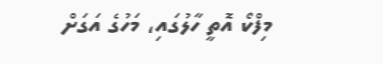މިފްކޯ އޮތީ ހާލުގައި، މަހުގެ އަގަށް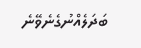ބަދަލެއްނުގެނެވޭނެ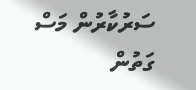ސަރުކާރުން މަސް ގަތުން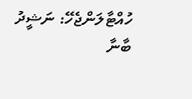ހުއްޓާލަންޖެހޭ: ނަޝީދު
ބާނާ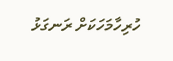ހުރިހާމަހަކަށް ރަނގަޅު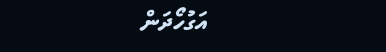އަގުހޯދަން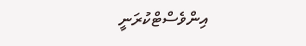އިންވެސްޓްކުރަނީ